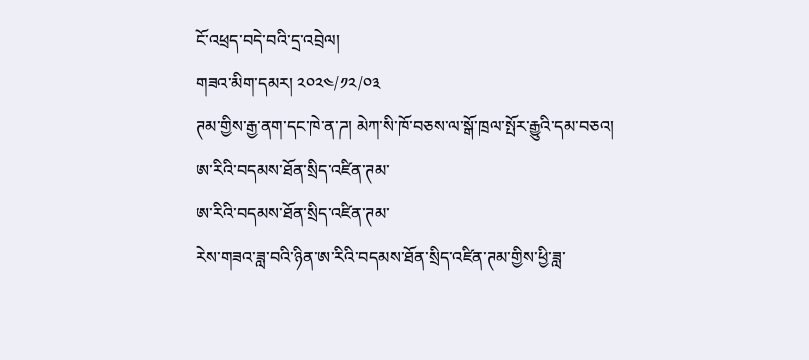ངོ་འཕྲད་བདེ་བའི་དྲ་འབྲེལ།
གཟའ་མིག་དམར། ༢༠༢༤/༡༢/༠༣
ཊམ་གྱིས་རྒྱ་ནག་དང་ཁེ་ན་ཌ། མེཀ་སི་ཁོ་བཅས་ལ་སྒོ་ཁྲལ་སྤོར་རྒྱུའི་དམ་བཅའ།
ཨ་རིའི་བདམས་ཐོན་སྲིད་འཛིན་ཊམ་
ཨ་རིའི་བདམས་ཐོན་སྲིད་འཛིན་ཊམ་
རེས་གཟའ་ཟླ་བའི་ཉིན་ཨ་རིའི་བདམས་ཐོན་སྲིད་འཛིན་ཊམ་གྱིས་ཕྱི་ཟླ་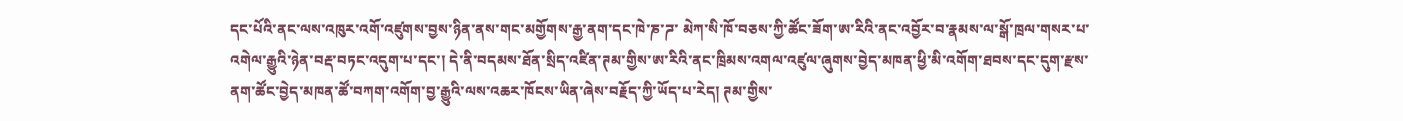དང་པོའི་ནང་ལས་འཁུར་འགོ་འཛུགས་བྱས་ཉིན་ནས་གང་མགྱོགས་རྒྱ་ནག་དང་ཁེ་ཎ་ཌ་ མེཀ་སི་ཁོ་བཅས་ཀྱི་ཚོང་ཟོག་ཨ་རིའི་ནང་འབྱོར་བ་རྣམས་ལ་སྒོ་ཁྲལ་གསར་པ་འགེལ་རྒྱུའི་ཉེན་བརྡ་བཏང་འདུག་པ་དང་། དེ་ནི་བདམས་ཐོན་སྲིད་འཛིན་ཊམ་གྱིས་ཨ་རིའི་ནང་ཁྲིམས་འགལ་འཛུལ་ཞུགས་བྱེད་མཁན་ཕྱི་མི་འགོག་ཐབས་དང་དུག་རྫས་ནག་ཚོང་བྱེད་མཁན་ཚོ་བཀག་འགོག་བྱ་རྒྱུའི་ལས་འཆར་ཁོངས་ཡིན་ཞེས་བརྗོད་ཀྱི་ཡོད་པ་རེད། ཊམ་གྱིས་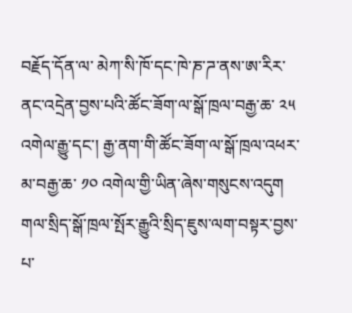བརྗོད་དོན་ལ་ མེཀ་སི་ཁོ་དང་ཁེ་ཎ་ཌ་ནས་ཨ་རིར་ནང་འདྲེན་བྱས་པའི་ཚོང་ཟོག་ལ་སྒོ་ཁྲལ་བརྒྱ་ཆ་ ༢༥ འགེལ་རྒྱུ་དང་། རྒྱ་ནག་གི་ཚོང་ཟོག་ལ་སྒོ་ཁྲལ་འཕར་མ་བརྒྱ་ཆ་ ༡༠ འགེལ་གྱི་ཡིན་ཞེས་གསུངས་འདུག
གལ་སྲིད་སྒོ་ཁྲལ་སྤོར་རྒྱུའི་སྲིད་ཇུས་ལག་བསྟར་བྱས་པ་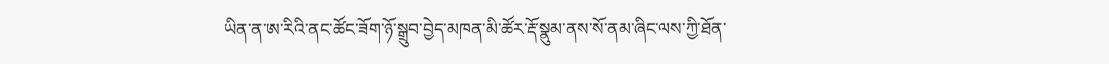ཡིན་ན་ཨ་རིའི་ནང་ཚོང་ཟོག་ཉོ་སྒྲུབ་བྱེད་མཁན་མི་ཚོར་རྡོ་སྣུམ་ནས་སོ་ནམ་ཞིང་ལས་ཀྱི་ཐོན་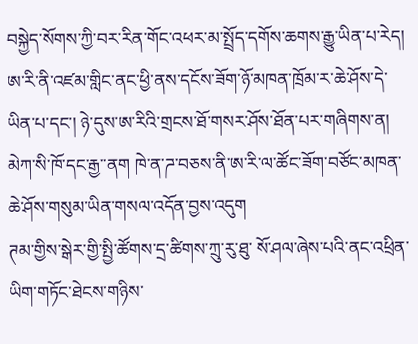བསྐྱེད་སོགས་ཀྱི་བར་རིན་གོང་འཕར་མ་སྤྲོད་དགོས་ཆགས་རྒྱུ་ཡིན་པ་རེད། ཨ་རི་ནི་འཛམ་གླིང་ནང་ཕྱི་ནས་དངོས་ཟོག་ཉོ་མཁན་ཁྲོམ་ར་ཆེ་ཤོས་དེ་ཡིན་པ་དང་། ཉེ་དུས་ཨ་རིའི་གྲངས་ཐོ་གསར་ཤོས་ཐོན་པར་གཞིགས་ན། མེཀ་སི་ཁོ་དང་རྒྱ་་ནག ཁེ་ན་ཌ་བཅས་ནི་ཨ་རི་ལ་ཚོང་ཟོག་བཙོང་མཁན་ཆེ་ཤོས་གསུམ་ཡིན་གསལ་འདོན་བྱས་འདུག
ཊམ་གྱིས་སྒེར་གྱི་སྤྱི་ཚོགས་དྲ་ཚིགས་ཀྲུ་རུ་ཐུ་ སོ་ཤལ་ཞེས་པའི་ནང་འཕྲིན་ཡིག་གཏོང་ཐེངས་གཉིས་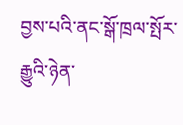བྱས་པའི་ནང་སྒོ་ཁྲལ་སྤོར་རྒྱུའི་ཉེན་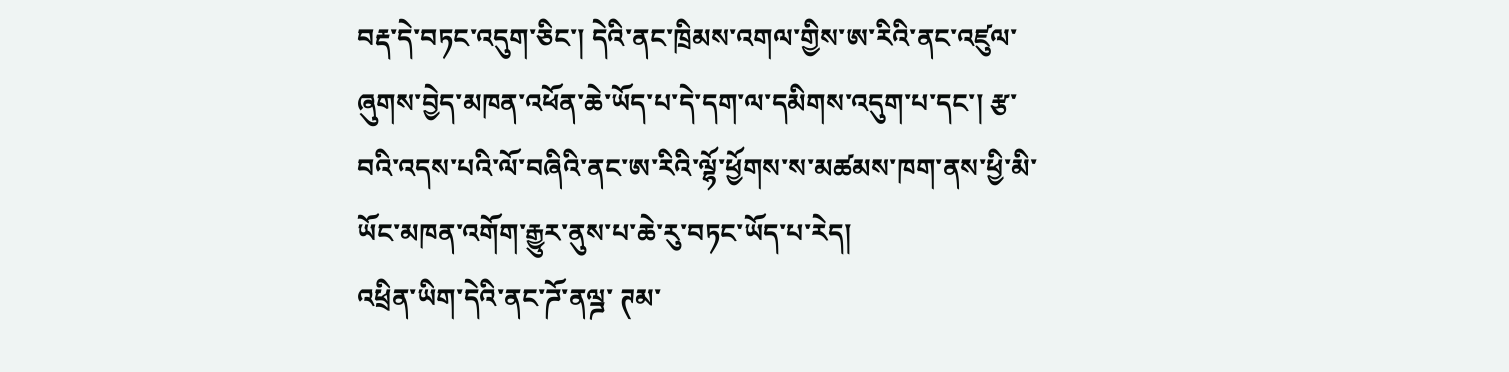བརྡ་དེ་བཏང་འདུག་ཅིང་། དེའི་ནང་ཁྲིམས་འགལ་གྱིས་ཨ་རིའི་ནང་འཛུལ་ཞུགས་བྱེད་མཁན་འཕོན་ཆེ་ཡོད་པ་དེ་དག་ལ་དམིགས་འདུག་པ་དང་། རྩ་བའི་འདས་པའི་ལོ་བཞིའི་ནང་ཨ་རིའི་ལྷོ་ཕྱོགས་ས་མཚམས་ཁག་ནས་ཕྱི་མི་ཡོང་མཁན་འགོག་རྒྱུར་ནུས་པ་ཆེ་རུ་བཏང་ཡོད་པ་རེད།
འཕྲིན་ཡིག་དེའི་ནང་ཌོ་ནལྜ་ ཊམ་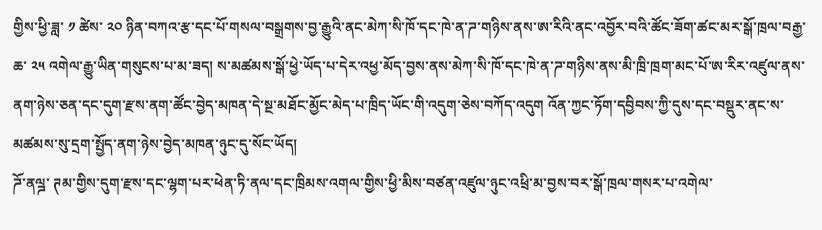གྱིས་ཕྱི་ཟླ་ ༡ ཚེས་ ༢༠ ཉིན་བཀའ་རྩ་དང་པོ་གསལ་བསྒྲགས་བྱ་རྒྱུའི་ནང་མེཀ་སི་ཁོ་དང་ཁེ་ན་ཌ་གཉིས་ནས་ཨ་རིའི་ནང་འབྱོར་བའི་ཚོང་ཟོག་ཚང་མར་སྒོ་ཁྲལ་བརྒྱ་ཆ་ ༢༥ འགེལ་རྒྱུ་ཡིན་གསུངས་པ་མ་ཟད། ས་མཚམས་སྒོ་ཕྱེ་ཡོད་པ་དེར་འཕྱ་མོད་བྱས་ནས་མེཀ་སི་ཁོ་དང་ཁེ་ན་ཌ་གཉིས་ནས་མི་ཁྲི་ཁྲག་མང་པོ་ཨ་རིར་འཛུལ་ནས་ནག་ཉེས་ཅན་དང་དུག་རྫས་ནག་ཚོང་བྱེད་མཁན་དེ་སྔ་མཐོང་མྱོང་མེད་པ་ཁྲིད་ཡོང་གི་འདུག་ཅེས་བཀོད་འདུག འོན་ཀྱང་ཏོག་དབྱིབས་ཀྱི་དུས་དང་བསྡུར་ནང་ས་མཚམས་སུ་དྲག་སྤྱོད་ནག་ཉེས་བྱེད་མཁན་ཉུང་དུ་སོང་ཡོད།
ཌོ་ནལྜ་ ཊམ་གྱིས་དུག་རྫས་དང་ལྷག་པར་ཕེན་ཏི་ནལ་དང་ཁྲིམས་འགལ་གྱིས་ཕྱི་མིས་བཙན་འཛུལ་ཉུང་འཕྲི་མ་བྱས་བར་སྒོ་ཁྲལ་གསར་པ་འགེལ་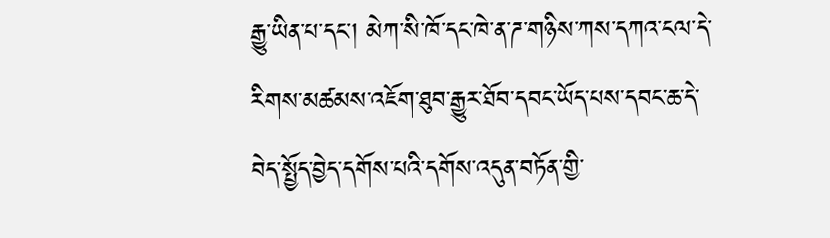རྒྱུ་ཡིན་པ་དང་། མེཀ་སི་ཁོ་དང་ཁེ་ན་ཌ་གཉིས་ཀས་དཀའ་ངལ་དེ་རིགས་མཚམས་འཇོག་ཐུབ་རྒྱུར་ཐོབ་དབང་ཡོད་པས་དབང་ཆ་དེ་བེད་སྤྱོད་བྱེད་དགོས་པའི་དགོས་འདུན་བཏོན་གྱི་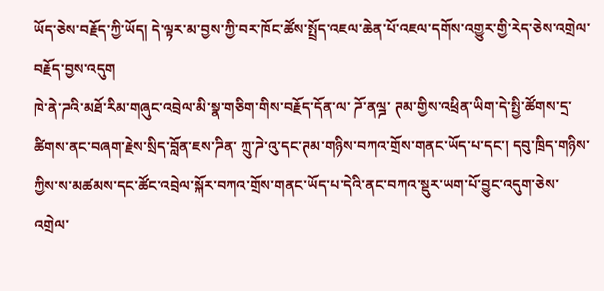ཡོད་ཅེས་བརྗོད་ཀྱི་ཡོད། དེ་ལྟར་མ་བྱས་ཀྱི་བར་ཁོང་ཚོས་སྤྲོད་འཇལ་ཆེན་པོ་འཇལ་དགོས་འགྱུར་གྱི་རེད་ཅེས་འགྲེལ་བརྗོད་བྱས་འདུག
ཁེ་ནེ་ཌའི་མཐོ་རིམ་གཞུང་འབྲེལ་མི་སྣ་གཅིག་གིས་བརྗོད་དོན་ལ་ ཌོ་ནལྜ་ ཊམ་གྱིས་འཕྲིན་ཡིག་དེ་སྤྱི་ཚོགས་དྲ་ཚིགས་ནང་བཞག་རྗེས་སྲིད་བློན་ཇས་ཌིན་ ཀྲུ་ཌེ་འུ་དང་ཊམ་གཉིས་བཀའ་གྲོས་གནང་ཡོད་པ་དང་། དབུ་ཁྲིད་གཉིས་ཀྱིས་ས་མཚམས་དང་ཚོང་འབྲེལ་སྐོར་བཀའ་གྲོས་གནང་ཡོད་པ་དེའི་ནང་བཀའ་སྡུར་ཡག་པོ་བྱུང་འདུག་ཅེས་འགྲེལ་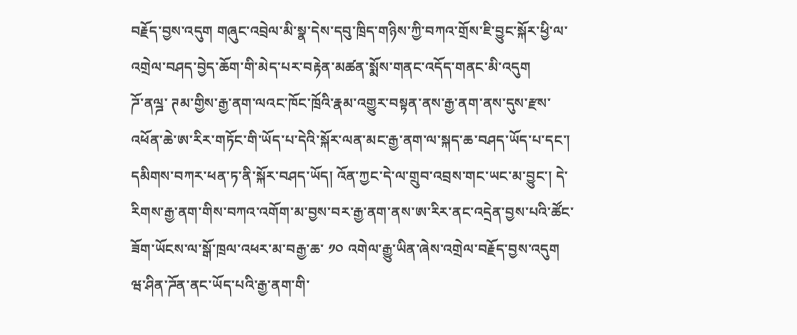བརྗོད་བྱས་འདུག གཞུང་འབྲེལ་མི་སྣ་དེས་དབུ་ཁྲིད་གཉིས་ཀྱི་བཀའ་གྲོས་ཇི་བྱུང་སྐོར་ཕྱི་ལ་འགྲེལ་བཤད་བྱེད་ཆོག་གི་མེད་པར་བརྟེན་མཚན་སྨོས་གནང་འདོད་གནང་མི་འདུག
ཌོ་ནལྜ་ ཊམ་གྱིས་རྒྱ་ནག་ལའང་ཁོང་ཁྲོའི་རྣམ་འགྱུར་བསྟན་ནས་རྒྱ་ནག་ནས་དུས་རྫས་འཕོན་ཆེ་ཨ་རིར་གཏོང་གི་ཡོད་པ་དེའི་སྐོར་ལན་མང་རྒྱ་ནག་ལ་སྐད་ཆ་བཤད་ཡོད་པ་དང་། དམིགས་བཀར་ཕན་ཏ་ནི་སྐོར་བཤད་ཡོད། འོན་ཀྱང་དེ་ལ་གྲུབ་འབྲས་གང་ཡང་མ་བྱུང་། དེ་རིགས་རྒྱ་ནག་གིས་བཀའ་འགོག་མ་བྱས་བར་རྒྱ་ནག་ནས་ཨ་རིར་ནང་འདྲེན་བྱས་པའི་ཚོང་ཟོག་ཡོངས་ལ་སྒོ་ཁྲལ་འཕར་མ་བརྒྱ་ཆ་ ༡༠ འགེལ་རྒྱུ་ཡིན་ཞེས་འགྲེལ་བརྗོད་བྱས་འདུག
ཝ་ཤིན་ཌོན་ནང་ཡོད་པའི་རྒྱ་ནག་གི་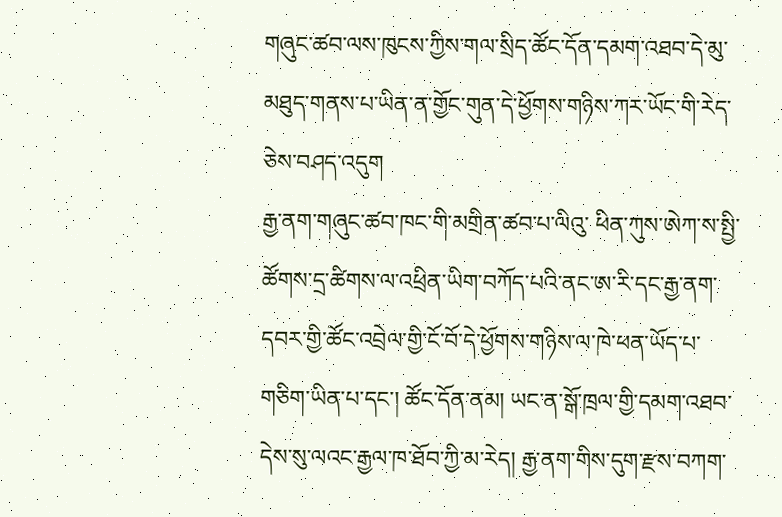གཞུང་ཚབ་ལས་ཁུངས་ཀྱིས་གལ་སྲིད་ཚོང་དོན་དམག་འཐབ་དེ་མུ་མཐུད་གནས་པ་ཡིན་ན་གྱོང་གུན་དེ་ཕྱོགས་གཉིས་ཀར་ཡོང་གི་རེད་ཅེས་བཤད་འདུག
རྒྱ་ནག་གཞུང་ཚབ་ཁང་གི་མགྲིན་ཚབ་པ་ལིའུ་ ཕིན་ཀུས་ཨེཀ་ས་སྤྱི་ཚོགས་དྲ་ཚིགས་ལ་འཕྲིན་ཡིག་བཀོད་པའི་ནང་ཨ་རི་དང་རྒྱ་ནག་དབར་གྱི་ཚོང་འབྲེལ་གྱི་ངོ་བོ་དེ་ཕྱོགས་གཉིས་ལ་ཁེ་ཕན་ཡོད་པ་གཅིག་ཡིན་པ་དང་། ཚོང་དོན་ནམ། ཡང་ན་སྒོ་ཁྲལ་གྱི་དམག་འཐབ་དེས་སུ་ལའང་རྒྱལ་ཁ་ཐོབ་ཀྱི་མ་རེད། རྒྱ་ནག་གིས་དུག་རྫས་བཀག་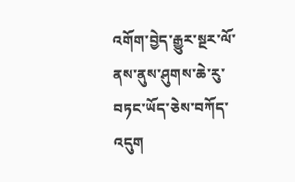འགོག་བྱེད་རྒྱུར་སྔར་ལོ་ནས་ནུས་ཤུགས་ཆེ་རུ་བཏང་ཡོད་ཅེས་བཀོད་འདུག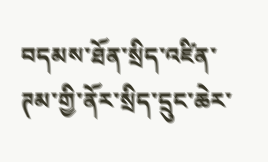བདམས་ཐོན་སྲིད་འཛིན་ཊམ་གྱི་ནོར་སྲིད་དྲུང་ཆེར་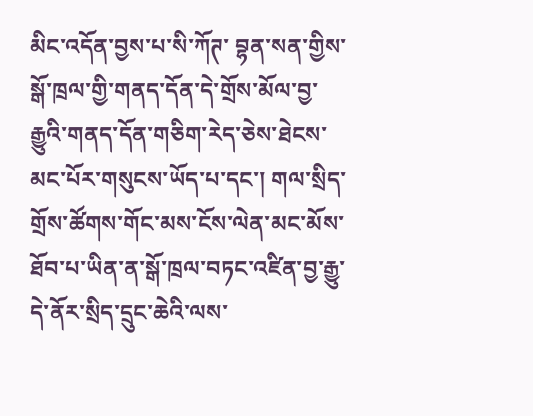མིང་འདོན་བྱས་པ་སི་ཀོཊ་ བྷན་སན་གྱིས་སྒོ་ཁྲལ་གྱི་གནད་དོན་དེ་གྲོས་མོལ་བྱ་རྒྱུའི་གནད་དོན་གཅིག་རེད་ཅེས་ཐེངས་མང་པོར་གསུངས་ཡོད་པ་དང་། གལ་སྲིད་གྲོས་ཚོགས་གོང་མས་ངོས་ལེན་མང་མོས་ཐོབ་པ་ཡིན་ན་སྒོ་ཁྲལ་བཏང་འཛིན་བྱ་རྒྱུ་དེ་ནོར་སྲིད་དྲུང་ཆེའི་ལས་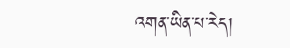འགན་ཡིན་པ་རེད།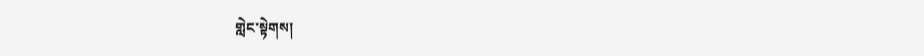གླེང་སྟེགས།